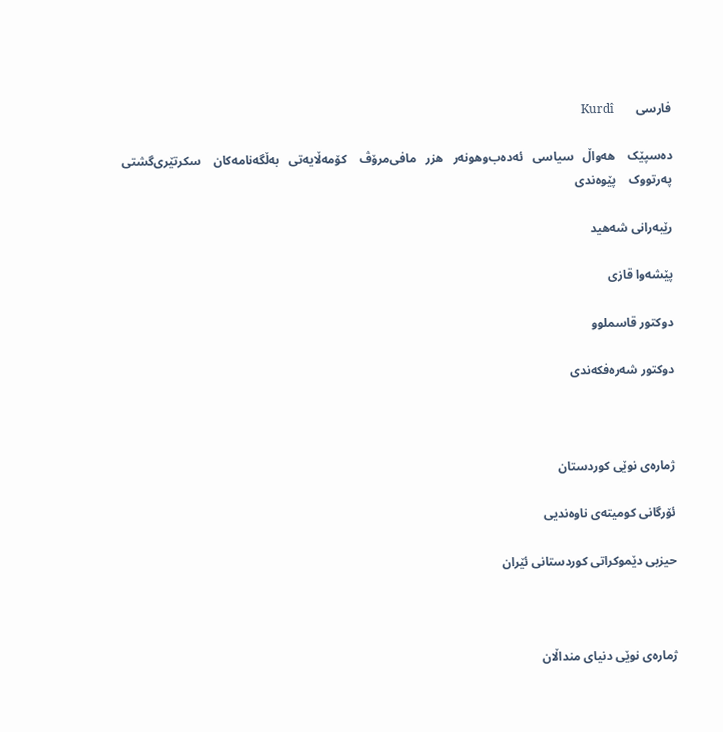فارسی       Kurdî

ده‌سپێک    هه‌واڵ   سیاسی   ئه‌ده‌ب‌وهونه‌ر   هزر   مافی‌مرۆڤ    کۆمه‌ڵایه‌تی   به‌ڵگه‌نامه‌کان    سکرتێری‌گشتی    په‌رتووک    پێوه‌ندی

رێبه‌رانی شه‌هید

پێشه‌وا قازی‌

دوكتور قاسملوو

دوكتور شه‌ره‌فکه‌ندی



ژماره‌ی نوێی كوردستان

ئۆرگانی كومیته‌ی ناوه‌ندیی

حیزبی دێموكراتی كوردستانی ئێران



ژماره‌ی نوێی دنیای منداڵان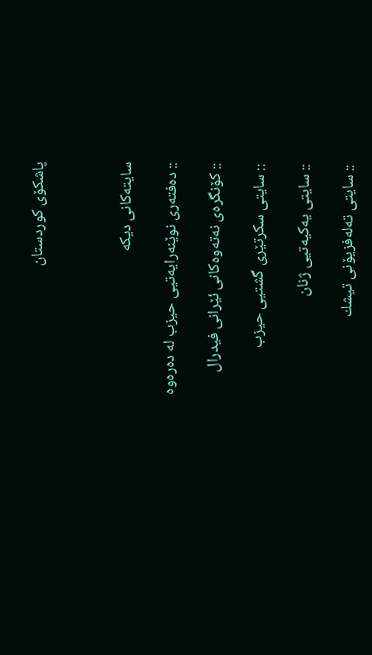پاشكۆی كوردستان



سایته‌کانی دیکه

:: ده‌فته‌ری نوێنه‌رایه‌تیی حیزب له ده‌ره‌وه

:: كۆنگره‌ی‌ نه‌ته‌وه‌كانی‌ ئێرانی‌ فیدرال

:: سایتی سکرتێری گشتیی حیزب

:: سایتی یه‌كیه‌تیی ژنان

:: سایتی ته‌له‌فزیۆنی‌ تیشك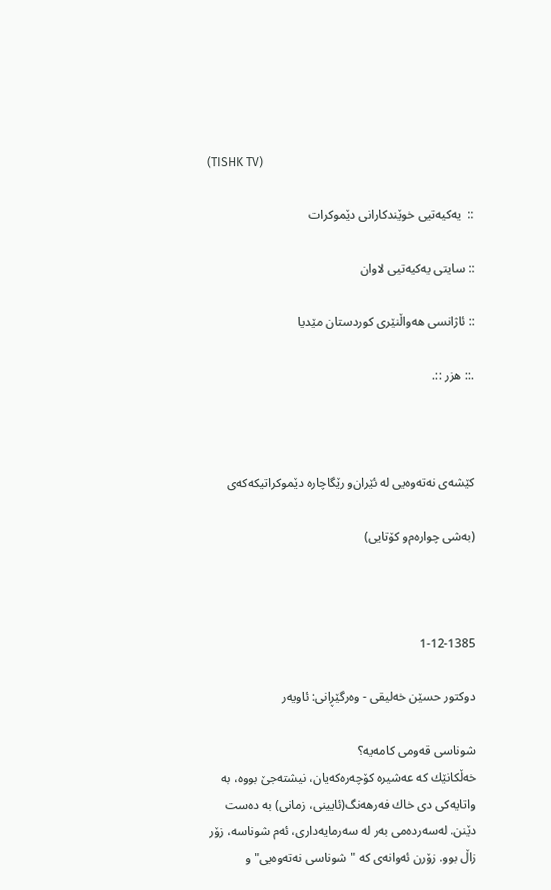(TISHK TV)

::  یه‌كیه‌تیی‌ خوێندكارانی‌ دێموكرات

:: سایتی یه‌کیه‌تیی لاوان

:: ئاژانسی هه‌واڵنێری كوردستان مێدیا

.:: هزر ::.



كێشه‌ی‌ نه‌ته‌وه‌یی‌ له‌ ئێران‌و رێگاچاره‌ دێموكراتیكه‌كه‌ی

(به‌شی‌ چواره‌م‌و كۆتایی‌)



1-12-1385

دوكتور حسێن خه‌لیقی - وه‌رگێڕانی‌: ئاویه‌ر

شوناسی قه‌ومی‌ كامه‌یه‌؟
خه‌ڵكانێك كه‌ عه‌شیره‌ كۆچه‌ره‌كه‌یان، نیشته‌جێ‌ بووه‌، به‌ واتایه‌كی‌ دی‌ خاك فه‌رهه‌نگ(ئایینی‌، زمانی‌) به‌ ده‌ست دێنن. له‌سه‌رده‌می‌ به‌ر له‌ سه‌رمایه‌داری‌، ئه‌م شوناسه‌، زۆر زاڵ بوو. زۆرن ئه‌وانه‌ی‌ كه‌ "شوناسی نه‌ته‌وه‌یی‌"و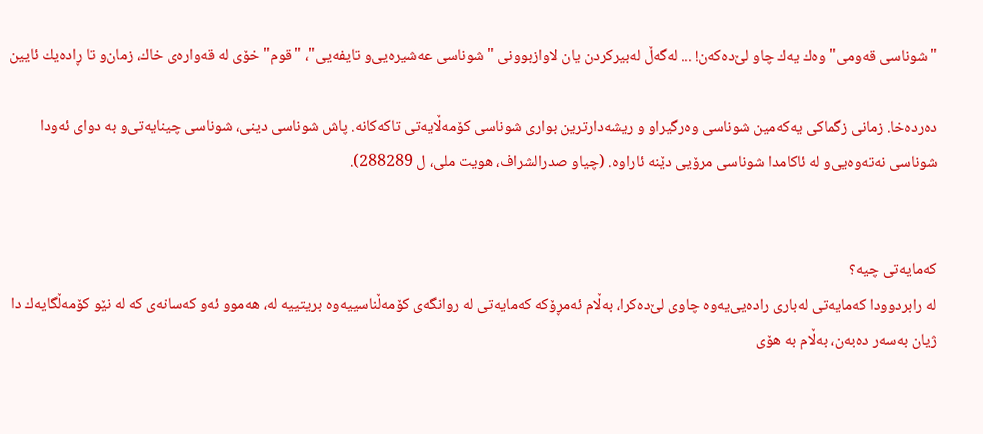"شوناسی قه‌ومی‌" وه‌ك یه‌ك چاو لێ‌ده‌كه‌ن! ... له‌گه‌ڵ له‌بیركردن یان لاوازبوونی‌ "شوناسی عه‌شیره‌یی‌‌و تایفه‌یی‌"، "قوم" خۆی له‌ قه‌واره‌ی‌ خاك، زمان‌و تا ڕاده‌یك ئایین

ده‌رده‌خا. زمانی‌ زگماكی‌ یه‌كه‌مین شوناسی وه‌رگیرا‌و و ریشه‌دارترین بواری‌ شوناسی كۆمه‌ڵایه‌تی‌ تاكه‌كانه‌. پاش شوناسی دینی‌، شوناسی چینایه‌تی‌‌و به‌ دوای‌ ئه‌ودا شوناسی نه‌ته‌وه‌یی‌‌و له‌ ئاكامدا شوناسی مرۆیی‌ دێنه‌ ئاراوه‌. (چیا‌و صدرالشراف، هویت ملی‌، ل 288289).


كه‌مایه‌تی‌ چیه‌؟
له‌ رابردوودا كه‌مایه‌تی‌ له‌باری‌ راده‌یی‌یه‌وه‌ چاوی‌ لێ‌ده‌كرا، به‌ڵام ئه‌مڕۆكه‌ كه‌مایه‌تی‌ له‌ روانگه‌ی‌ كۆمه‌ڵناسییه‌وه‌ بریتییه‌ له‌، هه‌موو ئه‌و كه‌سانه‌ی‌ كه‌ له‌ نێو كۆمه‌ڵگایه‌ك دا ژیان به‌سه‌ر ده‌به‌ن، به‌ڵام به‌ هۆی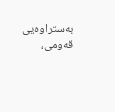به‌ستراوه‌یی‌ قه‌ومی‌،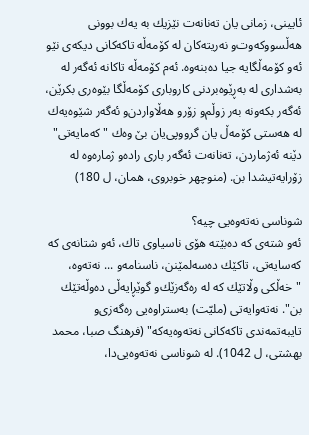ئایینی‌، زمانی‌ یان ته‌نانه‌ت نێزیك به‌ یه‌ك بوونی‌ هه‌ڵسووكه‌وت‌و نه‌ریته‌كان له‌ كۆمه‌ڵه‌ تاكه‌كانی‌ دیكه‌ی‌ نێو ئه‌و كۆمه‌ڵگایه‌ جیا ده‌بنه‌وه‌. ئه‌م كۆمه‌ڵه‌ تاكانه‌ ئه‌گه‌ر له‌ به‌شداری‌ له‌ به‌ڕێوه‌بردنی‌ كاروباری‌ كۆمه‌ڵگا بێوه‌ری‌ بكرێن، ئه‌گه‌ر بكه‌ونه‌ به‌ر زوڵم‌و زۆر‌و هه‌ڵاواردن‌و ئه‌گه‌ر شێوه‌یه‌ك له‌ هه‌ستی‌ كۆمه‌ڵ یان گرووپی‌یان بێ‌ وه‌ك "كه‌مایه‌تی‌" دێنه‌ ئه‌ژماردن، ته‌نانه‌ت ئه‌گه‌ر باری‌ راده‌‌و ژماره‌وه‌ له‌ زۆرایه‌تیشدا بن. (منوچهر خوبروی‌، همان، ل 180)

شوناسی نه‌ته‌وه‌یی‌ چیه‌؟
ئه‌و شته‌ی‌ كه‌ ده‌بێته‌ هۆی ناسیاوی‌ تاك، ئه‌و شتانه‌ی‌ كه‌ كه‌سایه‌تی‌، تاكێك ده‌سه‌لمێنن، ناسنامه‌‌و ... نه‌ته‌وه‌، "خه‌ڵكی‌ وڵاتێك كه‌ له‌ ره‌گه‌زێك‌و گوێڕایه‌ڵی‌ ده‌وڵه‌تێك بن". نه‌ته‌وایه‌تی‌ (ملیّت) به‌ستراوه‌یی‌ ره‌گه‌زی‌‌و تایبه‌تمه‌ندی‌ تاكه‌كانی‌ نه‌ته‌وه‌یه‌كه‌" (فرهنگ صبا، محمد بهشتی‌، ل 1042). له‌ شوناسی نه‌ته‌وه‌یی‌دا،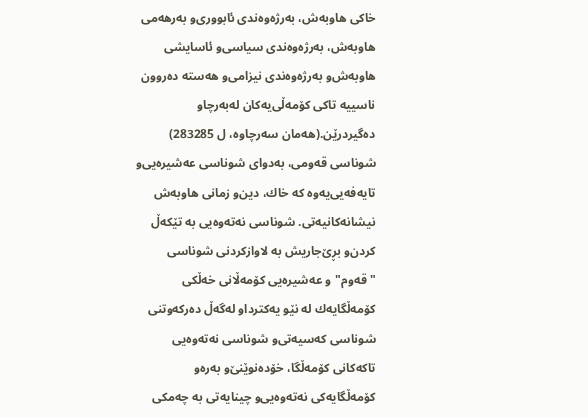خاكی‌ هاوبه‌ش، به‌رژه‌وه‌ندی‌ ئابووری‌‌و به‌رهه‌می‌ هاوبه‌ش، به‌رژه‌وه‌ندی‌ سیاسی‌و ئاسایشی‌ هاوبه‌ش‌و به‌رژه‌وه‌ندی‌ نیزامی‌‌و هه‌سته‌ ده‌روون ناسییه‌ تاكی‌ كۆمه‌ڵی‌یه‌كان له‌به‌رچاو ده‌گیردرێن.(هه‌مان سه‌رچاوه‌، ل 283285) شوناسی قه‌ومی‌، به‌دوای‌ شوناسی عه‌شیره‌یی‌‌و تایه‌فه‌یی‌یه‌وه‌ كه‌ خاك، دین‌و زمانی‌ هاوبه‌ش نیشانه‌كانیه‌تی‌. شوناسی نه‌ته‌وه‌یی‌ به‌ تێكه‌ڵ كردن‌و بڕێ‌جاریش به‌ لاوازكردنی‌ شوناسی "قه‌وم"و عه‌شیره‌یی‌ كۆمه‌ڵانی‌ خه‌ڵكی‌ كۆمه‌ڵگایه‌ك له‌ نێو یه‌كتردا‌و له‌گه‌ڵ ده‌ركه‌وتنی‌ شوناسی كه‌سیه‌تی‌‌و شوناسی نه‌ته‌وه‌یی‌ تاكه‌كانی‌ كۆمه‌ڵگا، خۆده‌نوێنێ‌‌و به‌ره‌و كۆمه‌ڵگایه‌كی‌ نه‌ته‌وه‌یی‌‌و چینایه‌تی‌ به‌ چه‌مكی‌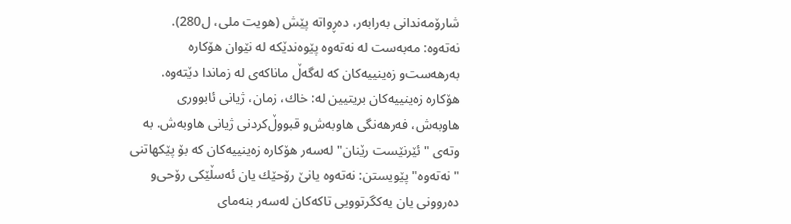شارۆمه‌ندانی‌ به‌رابه‌ر، ده‌ڕواته‌ پێش (هویت ملی‌، ل280).
نه‌ته‌وه‌: مه‌به‌ست له‌ نه‌ته‌وه‌ پێوه‌ندێكه‌ له‌ نێوان هۆكاره‌ به‌رهه‌ست‌و زه‌ینییه‌كان كه‌ له‌گه‌ڵ ماناكه‌ی‌ له‌ زماندا دێته‌وه‌. هۆكاره‌ زه‌ینییه‌كان بریتیین له‌: خاك، زمان، ژیانی‌ ئابووری‌ هاوبه‌ش، فه‌رهه‌نگی‌ هاوبه‌ش‌و قبووڵ‌كردنی‌ ژیانی‌ هاوبه‌ش. به‌ وته‌ی‌ "ئێرنێست رێنان" له‌سه‌ر هۆكاره‌ زه‌ینییه‌كان كه‌ بۆ پێكهاتنی‌ "نه‌ته‌وه‌" پێویستن: نه‌ته‌وه‌ یانێ‌ رۆحێك یان ئه‌سڵێكی‌ رۆحی‌‌و ده‌روونی‌ یان یه‌كگرتوویی‌ تاكه‌كان له‌سه‌ر بنه‌مای‌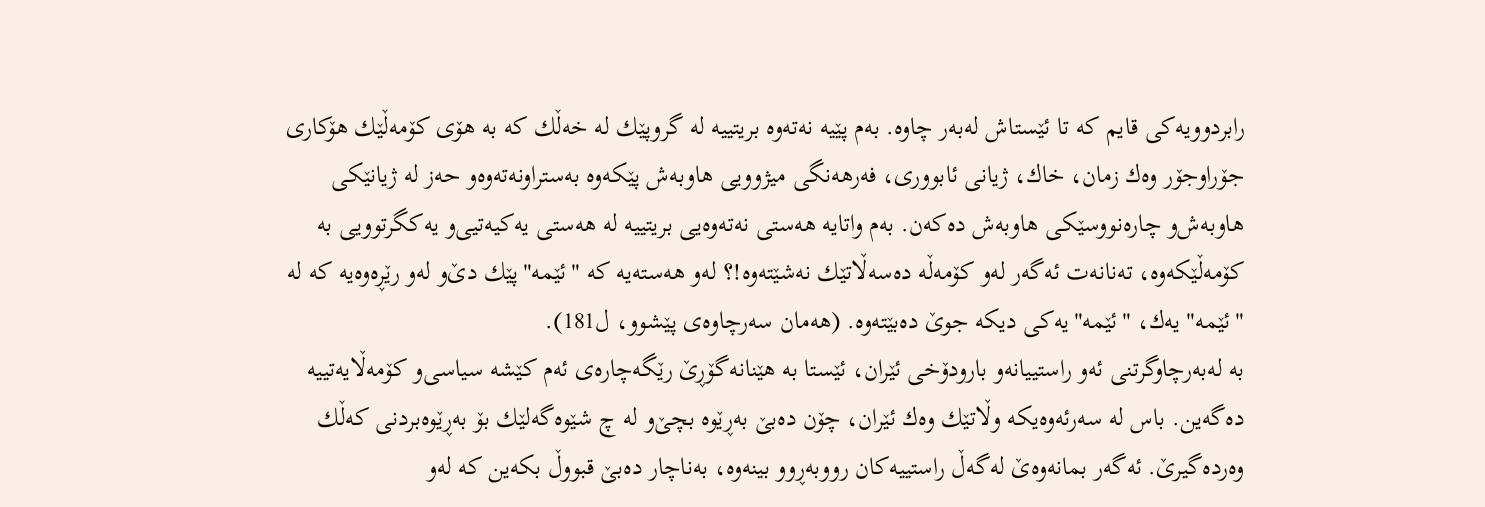رابردوویه‌كی‌ قایم كه‌ تا ئێستاش له‌به‌ر چاوه‌. به‌م پێیه‌ نه‌ته‌وه‌ بریتییه‌ له‌ گروپێك له‌ خه‌ڵك كه‌ به‌ هۆی كۆمه‌ڵێك هۆكاری‌ جۆراوجۆر وه‌ك زمان، خاك، ژیانی‌ ئابووری‌، فه‌رهه‌نگی‌ میژوویی‌ هاوبه‌ش پێكه‌وه‌ به‌ستراونه‌ته‌وه‌‌و حه‌ز له‌ ژیانێكی‌ هاوبه‌ش‌و چاره‌نووسێكی‌ هاوبه‌ش ده‌كه‌ن. به‌م واتایه‌ هه‌ستی‌ نه‌ته‌وه‌یی‌ بریتییه‌ له‌ هه‌ستی‌ یه‌كیه‌تیی‌‌و یه‌كگرتوویی‌ به‌ كۆمه‌ڵێكه‌وه‌، ته‌نانه‌ت ئه‌گه‌ر له‌و كۆمه‌ڵه‌ ده‌سه‌ڵاتێك نه‌شێته‌وه‌!؟ له‌و هه‌سته‌یه‌ كه‌ "ئێمه‌"پێك دێ‌‌و له‌و رێڕه‌وه‌یه‌ كه‌ له‌ "ئێمه‌" یه‌ك، "ئێمه‌"یه‌كی‌ دیكه‌ جوێ‌ ده‌بێته‌وه‌. (هه‌مان سه‌رچاوه‌ی‌ پێشوو، ل181).
به‌ له‌به‌رچاوگرتنی‌ ئه‌و راستییانه‌‌و بارودۆخی‌ ئێران، ئێستا به‌ هێنانه‌گۆڕێ‌ رێگه‌چاره‌ی‌ ئه‌م كێشه‌ سیاسی‌و كۆمه‌ڵایه‌تییه‌ ده‌گه‌ین. باس له‌ سه‌رئه‌وه‌یكه‌ وڵاتێك وه‌ك ئێران، چۆن ده‌بێ‌ به‌ڕێوه‌ بچێ‌‌و له‌ چ شێوه‌گه‌لێك بۆ به‌ڕێوه‌بردنی‌ كه‌ڵك وه‌رده‌گیرێ‌. ئه‌گه‌ر بمانه‌وه‌ێ‌ له‌گه‌ڵ راستییه‌كان رووبه‌ڕوو بینه‌وه‌، به‌ناچار ده‌بێ‌ قبووڵ بكه‌ین كه‌ له‌و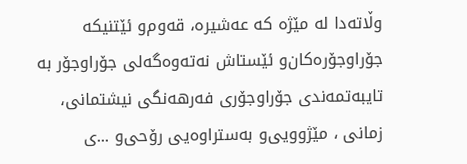وڵاته‌دا له‌ مێژه‌ كه‌ عه‌شیره‌، قه‌وم‌و ئێتنیكه‌ جۆراوجۆره‌كان‌و ئێستاش نه‌ته‌وه‌گه‌لی‌ جۆراوجۆر به‌ تایبه‌تمه‌ندی‌ جۆراوجۆری‌ فه‌رهه‌نگی‌ نیشتمانی‌، زمانی‌ ، مێژوویی‌‌و به‌ستراوه‌یی‌ رۆحی‌‌و ...ی‌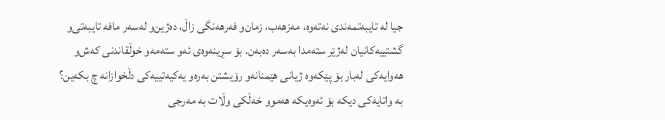جیا له‌ تایبه‌تمه‌ندی‌ نه‌ته‌وه‌، مه‌زهه‌ب، زمان‌و فه‌رهه‌نگی‌ زاڵ، ده‌ژین‌و له‌سه‌ر مافه‌ تایبه‌تی‌‌و گشتییه‌كانیان له‌ژێر سته‌مدا به‌سه‌ر ده‌به‌ن. بۆ سڕینه‌وه‌ی‌ ئه‌و سته‌مه‌‌و خوڵقاندنی‌ كه‌ش‌و هه‌وایه‌كی‌ له‌بار بۆ پێكه‌وه‌ ژیانی‌ هێمنانه‌‌و رۆیشتن به‌ره‌و یه‌كیه‌تییه‌كی‌ دڵخوازانه‌ چ بكه‌ین؟ به‌ واتایه‌كی‌ دیكه‌ بۆ ئه‌وه‌یكه‌ هه‌موو خه‌ڵكی‌ وڵات به‌ مه‌رجی‌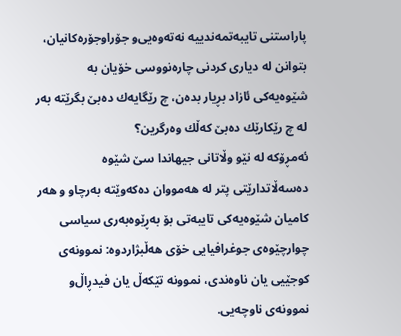پاراستنی‌ تایبه‌تمه‌ندییه‌ نه‌ته‌وه‌یی‌‌و جۆراوجۆره‌كانیان، بتوانن له‌ دیاری‌ كردنی‌ چاره‌نووسی خۆیان به‌ شێوه‌یه‌كی‌ ئازاد بڕیار بده‌ن، چ رێگایه‌ك ده‌بێ‌ بگرێته‌ به‌ر له‌ چ رێكارێك ده‌بێ‌ كه‌ڵك وه‌رگرین؟
ئه‌مڕۆكه‌ له‌ نێو وڵاتانی‌ جیهاندا سێ‌ شێوه‌ ده‌سه‌ڵاتدارێتی‌ پتر له‌ هه‌مووان ده‌كه‌وێته‌ به‌رچاو و هه‌ر كامیان شێوه‌یه‌كی‌ تایبه‌تی‌ بۆ به‌ڕێوه‌به‌ری‌ سیاسی چوارچێوه‌ی‌ جوغرافیایی‌ خۆی هه‌ڵبژاردوه‌: نموونه‌ی‌ كوجێیی‌ یان ناوه‌ندی‌، نموونه‌ تێكه‌ڵ یان فیدڕاڵ‌و نموونه‌ی‌ ناوچه‌یی‌.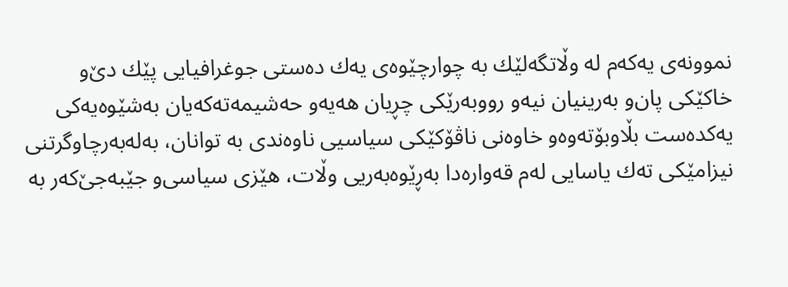نموونه‌ی‌ یه‌كه‌م له‌ وڵاتگه‌لێك به‌ چوارچێوه‌ی‌ یه‌ك ده‌ستی‌ جوغرافیایی‌ پێك دێ‌‌و خاكێكی‌ پان‌و به‌رینیان نیه‌‌و رووبه‌رێكی‌ چڕیان هه‌یه‌‌و حه‌شیمه‌ته‌كه‌یان به‌شێوه‌یه‌كی‌ یه‌كده‌ست بڵاوبۆته‌وه‌و خاوه‌نی‌ ناڤۆكێكی‌ سیاسیی‌ ناوه‌ندی‌ به‌ توانان، به‌له‌به‌رچاوگرتنی‌ نیزامێكی‌ ته‌ك یاسایی له‌م قه‌واره‌دا به‌ڕێوه‌به‌ریی‌ وڵات، هێزی‌ سیاسی‌و جێبه‌جێ‌كه‌ر به‌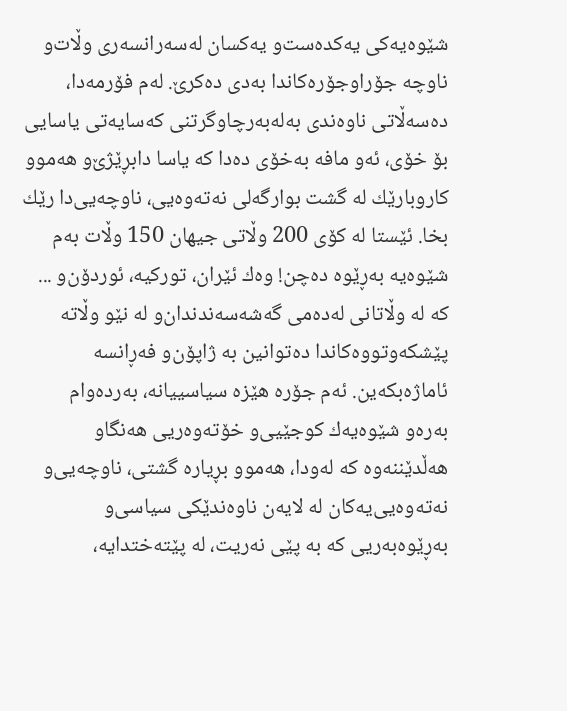شێوه‌یه‌كی‌ یه‌كده‌ست‌و یه‌كسان له‌سه‌رانسه‌ری‌ وڵات‌و ناوچه‌ جۆراوجۆره‌كاندا به‌دی‌ ده‌كرێ‌. له‌م فۆرمه‌دا، ده‌سه‌ڵاتی‌ ناوه‌ندی‌ به‌له‌به‌رچاوگرتنی‌ كه‌سایه‌تی‌ یاسایی بۆ خۆی، ئه‌و مافه‌ به‌خۆی ده‌دا كه‌ یاسا دابڕێژێ‌‌و هه‌موو كاروبارێك له‌ گشت بوارگه‌لی‌ نه‌ته‌وه‌یی‌، ناوچه‌یی‌دا رێك بخا. ئێستا له‌ كۆی 200 وڵاتی‌ جیهان 150 وڵات به‌م شێوه‌یه‌ به‌ڕێوه‌ ده‌چن! وه‌ك ئێران، توركیه‌، ئوردۆن‌و ... كه‌ له‌ وڵاتانی‌ له‌ده‌می‌ گه‌شه‌سه‌ندندان‌و له‌ نێو وڵاته‌ پێشكه‌وتووه‌كاندا ده‌توانین به‌ ژاپۆن‌و فه‌ڕانسه‌ ئاماژه‌بكه‌ین. ئه‌م جۆره‌ هێزه‌ سیاسییانه‌، به‌رده‌وام به‌ره‌و شێوه‌یه‌ك كوجێیی‌و خۆته‌وه‌ریی‌ هه‌نگاو هه‌ڵدێننه‌وه‌ كه‌ له‌ودا، هه‌موو بڕیاره‌ گشتی‌، ناوچه‌یی‌‌و نه‌ته‌وه‌یی‌یه‌كان له‌ لایه‌ن ناوه‌ندێكی‌ سیاسی‌‌و به‌ڕێوه‌به‌ریی‌ كه‌ به‌ پێی‌ نه‌ریت، له‌ پێته‌ختدایه‌،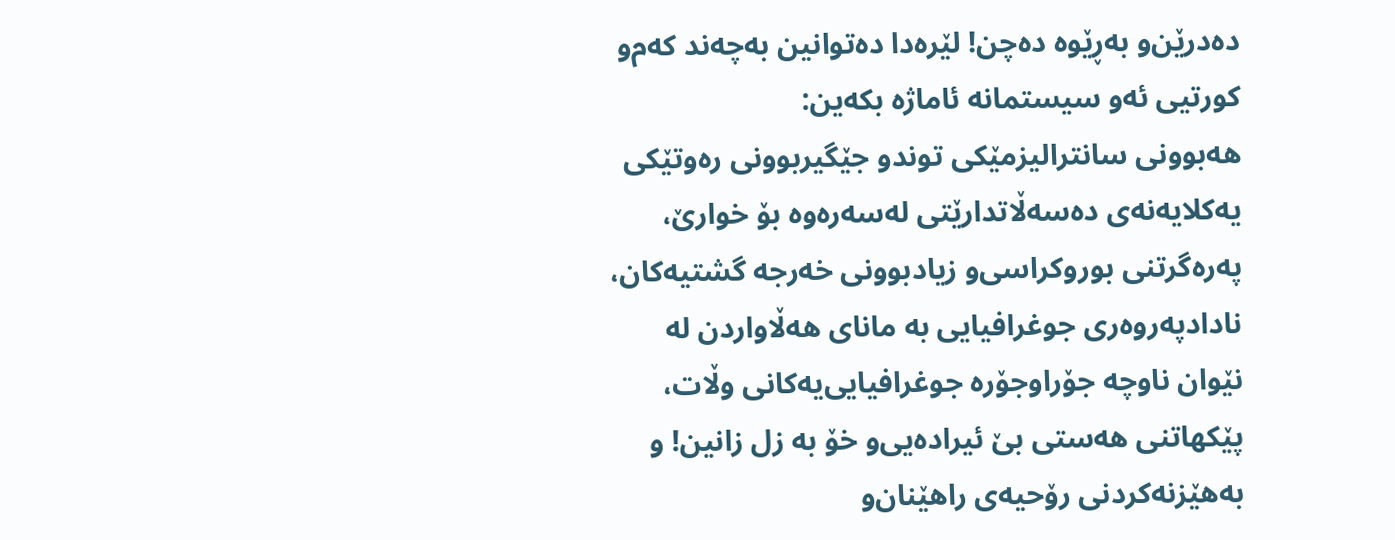ده‌درێن‌و به‌ڕێوه‌ ده‌چن! لێره‌دا ده‌توانین به‌چه‌ند كه‌م‌و كورتیی‌ ئه‌و سیستمانه‌ ئاماژه‌ بكه‌ین:
هه‌بوونی‌ سانترالیزمێكی‌ توند‌و جێگیربوونی‌ ره‌وتێكی‌ یه‌كلایه‌نه‌ی‌ ده‌سه‌ڵاتدارێتی‌ له‌سه‌ره‌وه‌ بۆ خوارێ‌، په‌ره‌گرتنی‌ بوروكراسی‌و زیادبوونی‌ خه‌رجه‌ گشتیه‌كان، نادادپه‌روه‌ری‌ جوغرافیایی‌ به‌ مانای‌ هه‌ڵاواردن له‌ نێوان ناوچه‌ جۆراوجۆره‌ جوغرافیایی‌یه‌كانی‌ وڵات، پێكهاتنی‌ هه‌ستی‌ بێ‌ ئیراده‌یی‌‌و خۆ به‌ زل زانین! و به‌هێزنه‌كردنی‌ رۆحیه‌ی‌ راهێنان‌و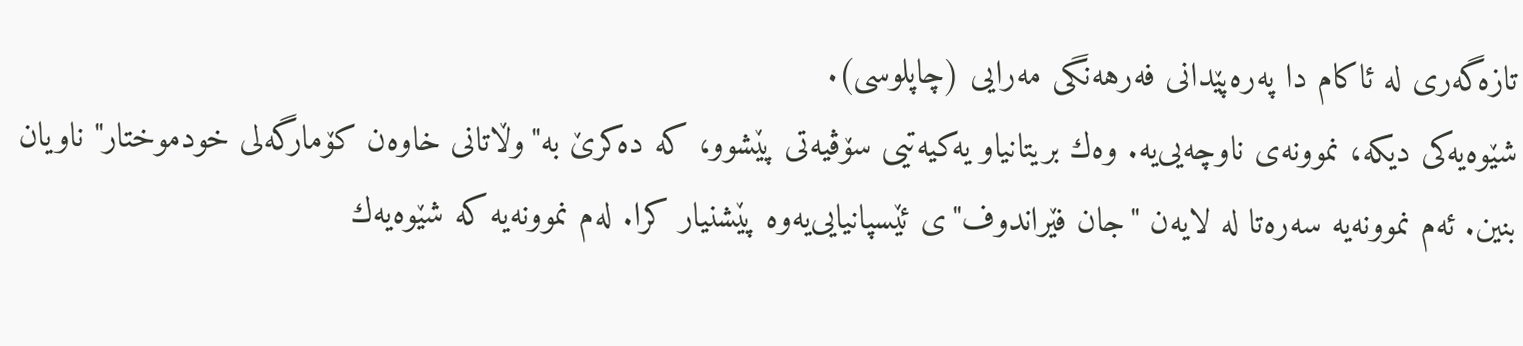تازه‌گه‌ری‌ له‌ ئاكام دا په‌ره‌پێدانی‌ فه‌رهه‌نگی مه‌رایی‌ (چاپلوسی).
شێوه‌یه‌كی‌ دیكه‌، نموونه‌ی‌ ناوچه‌یی‌یه‌. وه‌ك بریتانیا‌و یه‌كیه‌تیی‌ سۆڤیه‌تی‌ پێشوو، كه‌ ده‌كرێ‌ به‌"وڵاتانی‌ خاوه‌ن كۆمارگه‌لی‌ خودموختار" ناویان بنین. ئه‌م نموونه‌یه‌ سه‌ره‌تا له‌ لایه‌ن "جان فێراندوف"ی‌ ئێسپانیایی‌یه‌وه‌ پێشنیار كرا. له‌م نموونه‌یه‌ كه‌ شێوه‌یه‌ك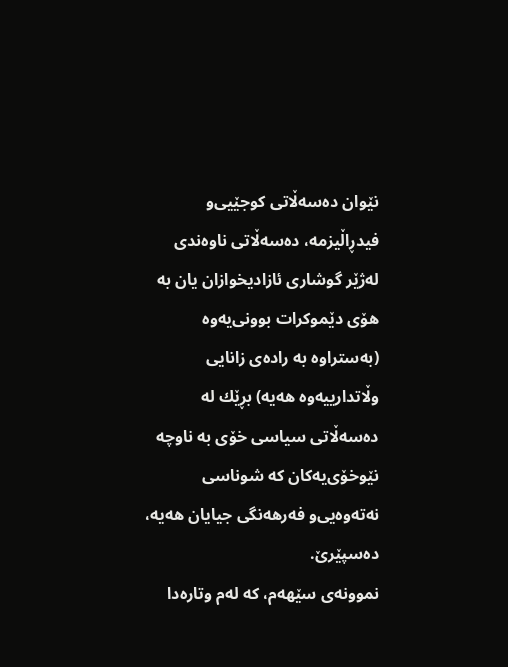نێوان ده‌سه‌ڵاتی‌ كوجێیی‌‌و فیدڕاڵیزمه‌، ده‌سه‌ڵاتی‌ ناوه‌ندی‌ له‌ژێر گوشاری‌ ئازادیخوازان یان به‌ هۆی دێموكرات بوونی‌یه‌وه‌ (به‌ستراوه‌ به‌ راده‌ی‌ زانایی‌ وڵاتدارییه‌وه‌ هه‌یه‌) بڕێك له‌ ده‌سه‌ڵاتی‌ سیاسی خۆی به‌ ناوچه‌ نێوخۆی‌یه‌كان كه‌ شوناسی نه‌ته‌وه‌یی‌‌و فه‌رهه‌نگی‌ جیایان هه‌یه‌، ده‌سپێرێ‌.
نموونه‌ی‌ سێهه‌م، كه‌ له‌م وتاره‌دا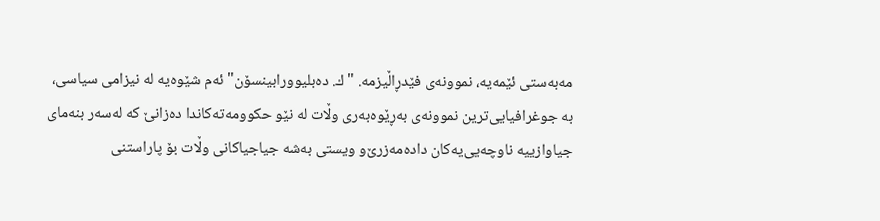مه‌به‌ستی‌ ئێمه‌یه‌، نموونه‌ی‌ فێدڕاڵیزمه‌. "ك. ده‌بلیوورابینسۆن" ئه‌م شێوه‌یه‌ له‌ نیزامی‌ سیاسی، به‌ جوغرافیایی‌ترین نموونه‌ی‌ به‌ڕێوه‌به‌ری‌ وڵات له‌ نێو حكوومه‌ته‌كاندا ده‌زانێ‌ كه‌ له‌سه‌ر بنه‌مای‌ جیاوازییه‌ ناوچه‌یی‌یه‌كان داده‌مه‌زرێ‌‌و ویستی‌ به‌شه‌ جیاجیاكانی‌ وڵات بۆ پاراستنی‌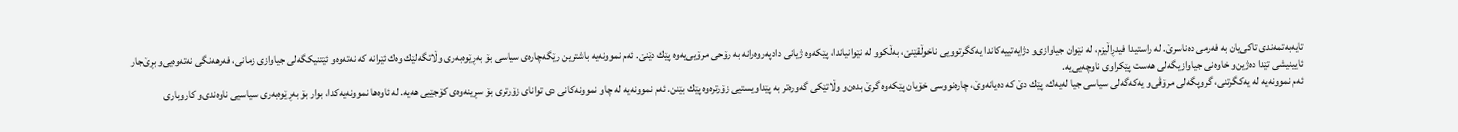تایه‌به‌تمه‌ندی تاكی‌یان به‌ فه‌رمی‌ ده‌ناسرێ‌. له‌ راستیدا فیدڕاڵیزم، له‌ نێوان جیاوازی‌‌و دژایه‌تییه‌كاندا یه‌كگرتوویی‌ ناخوڵقێنێ‌، به‌ڵكوو له‌ نێوانیاندا، پێكه‌وه‌ ژیانی‌ دادپه‌روه‌رانه‌ به‌ رۆحی‌ مرۆیی‌یه‌وه‌ پێك دێنێ‌. ئه‌م نموونه‌یه‌ باشترین رێگه‌چاره‌ی‌ سیاسی بۆ به‌ڕێوه‌به‌ری‌ وڵاتگه‌لێك وه‌ك ئێرانه‌ كه‌ نه‌ته‌وه‌‌و ئێتنیكگه‌لی‌ جیاوازی‌ زمانی‌، فه‌رهه‌نگی‌ نه‌ته‌وه‌یی‌‌و بڕێ‌جار ئایینیشی‌ تێدا ده‌ژین‌و خاوه‌نی‌ جیاوازیگه‌لی‌ هه‌ست پێكراوی‌ ناوچه‌یی‌یه‌.
ئه‌م نموونه‌یه‌ له‌ یه‌كگرتنی‌، گروپگه‌لی‌ مرۆڤی‌‌و یه‌كه‌گه‌لی‌ سیاسی جیا له‌یه‌ك، پێك دێ‌ كه‌ ده‌یانه‌وێ‌، چاره‌نووسی خۆیان پێكه‌وه‌ گرێ‌ بده‌ن‌و وڵاتێكی‌ گه‌وره‌تر به‌ پێداویستیی زۆرتره‌وه‌ پێك بێنن. ئه‌م نموونه‌یه‌ له‌ چاو نموونه‌كانی‌ دی‌ توانای زۆرتری‌ بۆ سڕینه‌وه‌ی‌ كۆجێیی‌ هه‌یه‌. له‌ ئاوه‌ها نموونه‌یه‌كدا، بوار بۆ به‌ڕێوه‌به‌ری‌ سیاسیی‌ ناوه‌ندی‌‌و كاروباری‌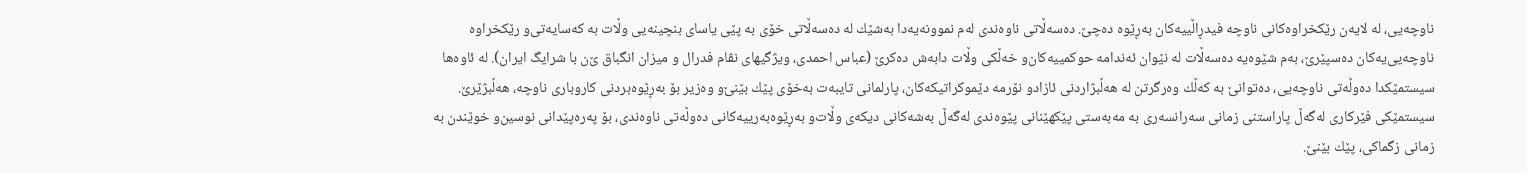ناوچه‌یی‌، له‌ لایه‌ن رێكخراوه‌كانی‌ ناوچه‌ فیدڕاڵییه‌كان به‌ڕێوه‌ ده‌چێ‌. ده‌سه‌ڵاتی‌ ناوه‌ندی‌ له‌م نموونه‌یه‌دا به‌شێك له‌ ده‌سه‌ڵاتی‌ خۆی به‌ پێی‌ یاسای بنچینه‌یی‌ وڵات به‌ كه‌سایه‌تی‌‌و رێكخراوه‌ ناوچه‌یی‌یه‌كان ده‌سپێرێ‌، به‌م شێوه‌یه‌ ده‌سه‌ڵات له‌ نێوان ئه‌ندامه‌ حوكمییه‌كان‌و خه‌ڵكی‌ وڵات دابه‌ش ده‌كرێ‌ (عباس احمدی‌، ویژگیهای‌ نڤام فدرال و میزان انگباق ێ‌ن با شرایگ ایران). له‌ ئاوه‌ها سیستمێكدا ده‌وڵه‌تی‌ ناوچه‌یی‌، ده‌توانێ‌ به‌ كه‌ڵك وه‌رگرتن له‌ هه‌ڵبژاردنی‌ ئازاد‌و نۆرمه‌ دێموكراتیكه‌كان، پارلمانی‌ تایبه‌ت به‌خۆی‌ پێك بێنێ‌‌و وه‌زیر بۆ به‌ڕێوه‌بردنی‌ كاروباری‌ ناوچه‌، هه‌ڵبژێرێ‌. سیستمێكی‌ فێركاری‌ له‌گه‌ڵ پاراستنی‌ زمانی‌ سه‌رانسه‌ری‌ به‌ مه‌به‌ستی‌ پێكهێنانی‌ پێوه‌ندی‌ له‌گه‌ڵ به‌شه‌كانی‌ دیكه‌ی‌ وڵات‌و به‌ڕێوه‌به‌رییه‌كانی‌ ده‌وڵه‌تی‌ ناوه‌ندی‌، بۆ په‌ره‌پێدانی‌ نوسین‌و خوێندن به‌ زمانی‌ زگماكی‌، پێك بێنێ‌.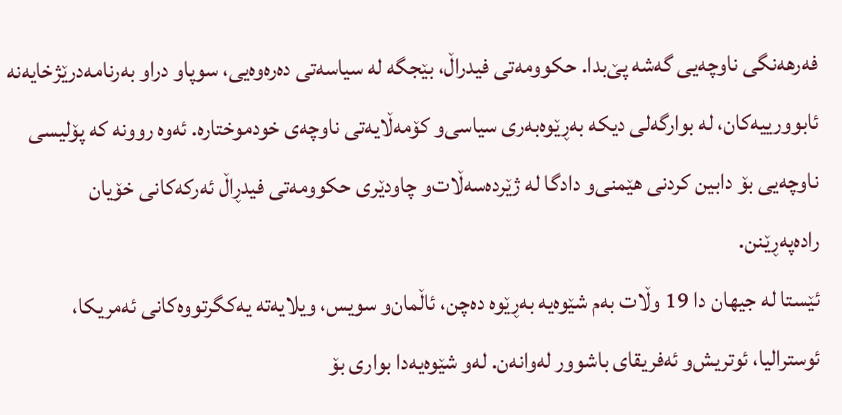فه‌رهه‌نگی‌ ناوچه‌یی‌ گه‌شه‌ پێ‌بدا. حكوومه‌تی‌ فیدراڵ، بێجگه‌ له‌ سیاسه‌تی‌ ده‌ره‌وه‌یی‌، سوپا‌و دراو به‌رنامه‌درێژخایه‌نه‌ ئابوورییه‌كان، له‌ بوارگه‌لی‌ دیكه‌ به‌ڕێوه‌به‌ری‌ سیاسی‌و كۆمه‌ڵایه‌تی ناوچه‌ی‌ خودموختاره‌. ئه‌وه‌ روونه‌ كه‌ پۆلیسی‌ ناوچه‌یی‌ بۆ دابین كردنی‌ هێمنی‌و دادگا له‌ ژێرده‌سه‌ڵات‌و چاودێری‌ حكوومه‌تی‌ فیدڕاڵ ئه‌ركه‌كانی‌ خۆیان راده‌په‌ڕێنن.
ئێستا له‌ جیهان دا 19 وڵات به‌م شێوه‌یه‌ به‌ڕێوه‌ ده‌چن، ئاڵمان‌و سویس، ویلایه‌ته‌ یه‌كگرتووه‌كانی‌ ئه‌مریكا، ئوسترالیا، ئوتریش‌و ئه‌فریقای‌ باشوور له‌وانه‌ن. له‌و شێوه‌یه‌دا بواری‌ بۆ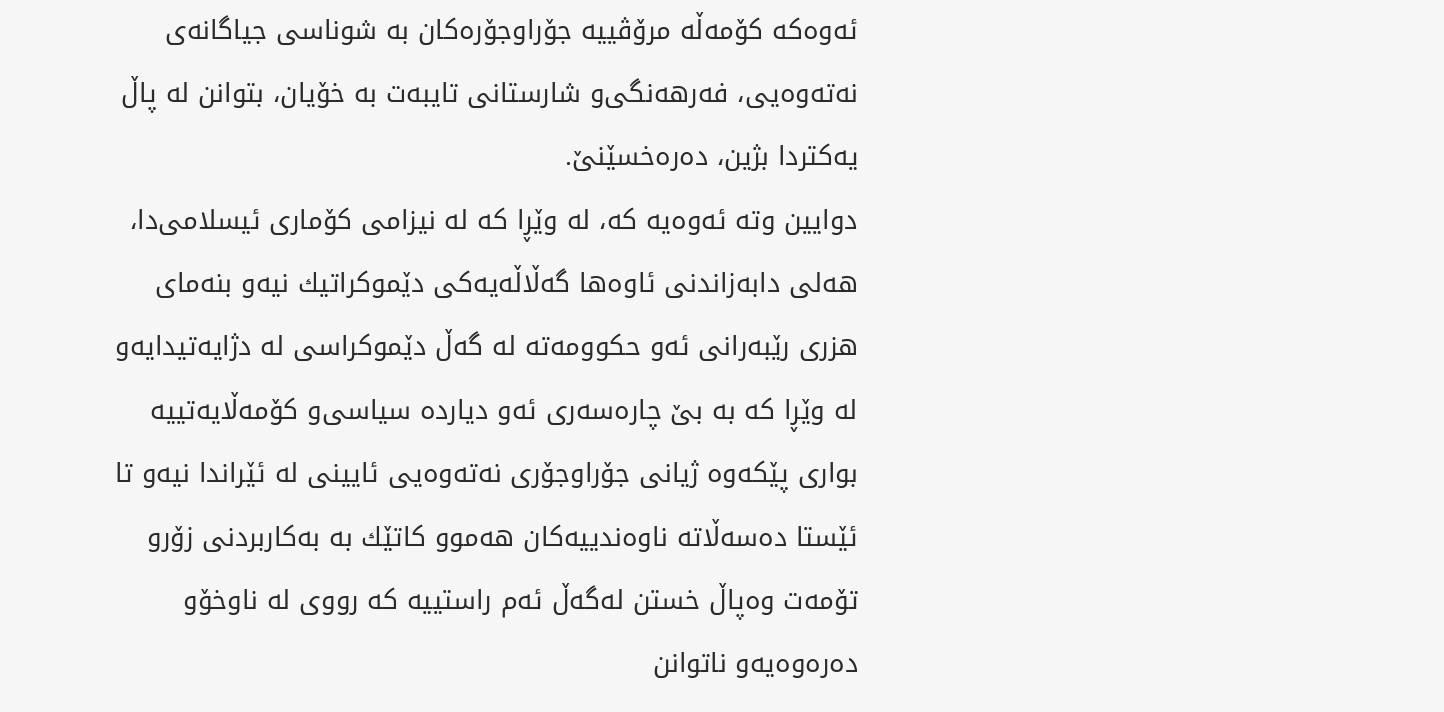ئه‌وه‌كه‌ كۆمه‌ڵه‌ مرۆڤییه‌ جۆراوجۆره‌كان به‌ شوناسی جیاگانه‌ی‌ نه‌ته‌وه‌یی‌، فه‌رهه‌نگی‌‌و شارستانی تایبه‌ت به‌ خۆیان، بتوانن له‌ پاڵ یه‌كتردا بژین، ده‌ره‌خسێنێ‌.
دوایین وته‌ ئه‌وه‌یه‌ كه‌، له‌ وێڕا كه‌ له‌ نیزامی‌ كۆماری‌ ئیسلامی‌دا، هه‌لی‌ دابه‌زاندنی‌ ئاوه‌ها گه‌ڵاڵه‌یه‌كی‌ دێموكراتیك نیه‌‌و بنه‌مای‌ هزری‌ رێبه‌رانی‌ ئه‌و حكوومه‌ته‌ له‌ گه‌ڵ دێموكراسی له‌ دژایه‌تیدایه‌‌و له‌ وێڕا كه‌ به‌ بێ‌ چاره‌سه‌ری‌ ئه‌و دیارده‌ سیاسی‌و كۆمه‌ڵایه‌تییه‌ بواری‌ پێكه‌وه‌ ژیانی‌ جۆراوجۆری‌ نه‌ته‌وه‌یی‌ ئایینی‌ له‌ ئێراندا نیه‌‌و تا ئێستا ده‌سه‌ڵاته‌ ناوه‌ندییه‌كان هه‌موو كاتێك به‌ به‌كاربردنی‌ زۆر‌و تۆمه‌ت وه‌پاڵ خستن له‌گه‌ڵ ئه‌م راستییه‌ كه‌ رووی‌ له‌ ناوخۆ‌و ده‌ره‌وه‌یه‌‌و ناتوانن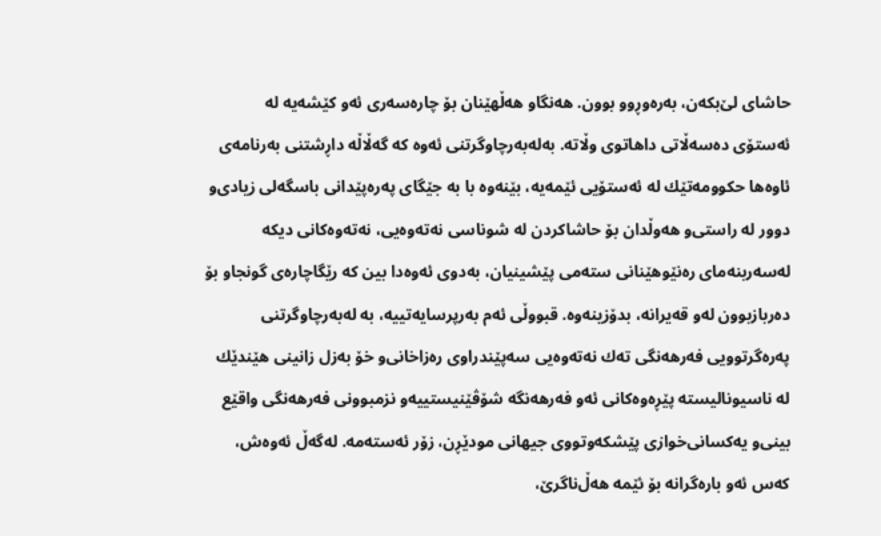حاشای لێ‌بكه‌ن، به‌ره‌وڕوو بوون. هه‌نگاو هه‌ڵهێنان بۆ چاره‌سه‌ری‌ ئه‌و كێشه‌یه‌ له‌ ئه‌ستۆی ده‌سه‌ڵاتی‌ داهاتوی‌ وڵاته‌. به‌له‌به‌رچاوگرتنی‌ ئه‌وه‌ كه‌ گه‌ڵاڵه‌ داڕشتنی‌ به‌رنامه‌ی‌ ئاوه‌ها حكوومه‌تێك له‌ ئه‌ستۆیی‌ ئێمه‌یه‌، بێنه‌وه‌ با به‌ جێگای‌ په‌ره‌پێدانی‌ باسگه‌لی‌ زیادی‌‌و دوور له‌ راستی‌‌و هه‌وڵدان بۆ حاشاكردن له‌ شوناسی نه‌ته‌وه‌یی‌، نه‌ته‌وه‌كانی‌ دیكه‌ له‌سه‌ربنه‌مای‌ ره‌نێوهێنانی‌ سته‌می‌ پێشینیان، به‌دوی‌ ئه‌وه‌دا بین كه‌ رێگاچاره‌ی‌ گونجاو بۆ ده‌ربازبوون له‌و قه‌یرانه‌، بدۆزینه‌وه‌. قبووڵی‌ ئه‌م به‌رپرسایه‌تییه‌، به‌ له‌به‌رچاوگرتنی‌ په‌ره‌گرتوویی‌ فه‌رهه‌نگی‌ ته‌ك نه‌ته‌وه‌یی‌ سه‌پێندراوی‌ ره‌زاخانی‌‌و خۆ به‌زل زانینی هێندێك له‌ ناسیونالیسته‌ پێڕه‌وه‌كانی‌ ئه‌و فه‌رهه‌نگه‌ شۆڤێنیستییه‌‌و نزمبوونی‌ فه‌رهه‌نگی‌ واقێع بینی‌‌و یه‌كسانی‌خوازی‌ پێشكه‌وتووی جیهانی‌ مودێڕن، زۆر ئه‌سته‌مه‌. له‌گه‌ڵ ئه‌وه‌ش، كه‌س ئه‌و باره‌گرانه‌ بۆ ئێمه‌ هه‌ڵ‌ناگرێ‌،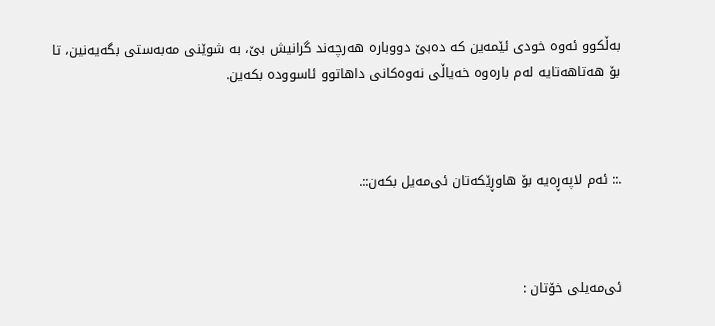به‌ڵكوو ئه‌وه‌ خودی‌ ئێمه‌ین كه‌ ده‌بێ‌ دووباره‌ هه‌رچه‌ند گرانیش بێ‌، به‌ شوێنی‌ مه‌به‌ستی‌ بگه‌یه‌نین، تا بۆ هه‌تاهه‌تایه‌ له‌م باره‌وه‌ خه‌یاڵی‌ نه‌وه‌كانی‌ داهاتوو ئاسووده‌ بكه‌ین.



.:: ئه‌م لاپه‌ڕه‌یه بۆ هاوڕێکه‌تان ئی‌مه‌یل بکه‌ن::.



ئی‌مه‌یلی خۆتان :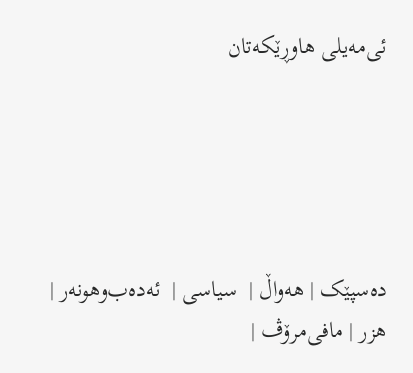ئی‌مه‌یلی هاوڕێکه‌تان





ده‌سپێک | هه‌واڵ |  سیاسی |  ئه‌ده‌ب‌وهونه‌ر |  هزر | مافی‌مرۆڤ |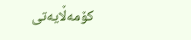کۆمه‌ڵایه‌تی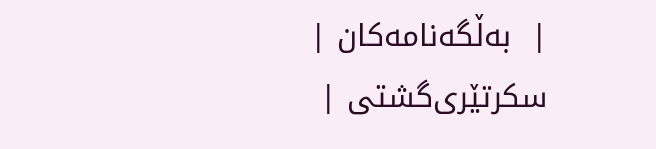|  به‌ڵگه‌نامه‌کان |  سکرتێری‌گشتی |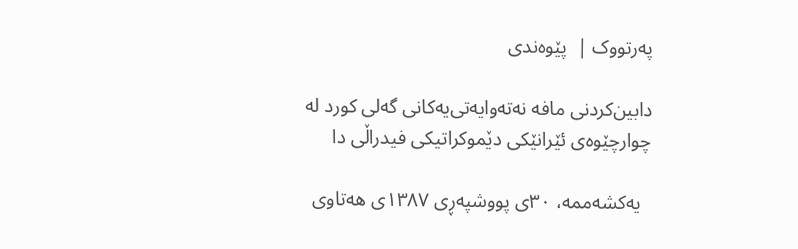په‌رتووک |  پێوه‌ندی

دابین‌كردنی‌ مافه‌ نه‌ته‌وایه‌تی‌یه‌کانی گه‌لی‌ كورد له‌ چوارچێوه‌ی ئێرانێکی دێموكراتیكی‌ فیدراڵی‌ دا

  یه‌کشه‌ممه، ۳۰‌ی پوو‌شپه‌ڕی ۱۳۸۷ی هه‌تاوی